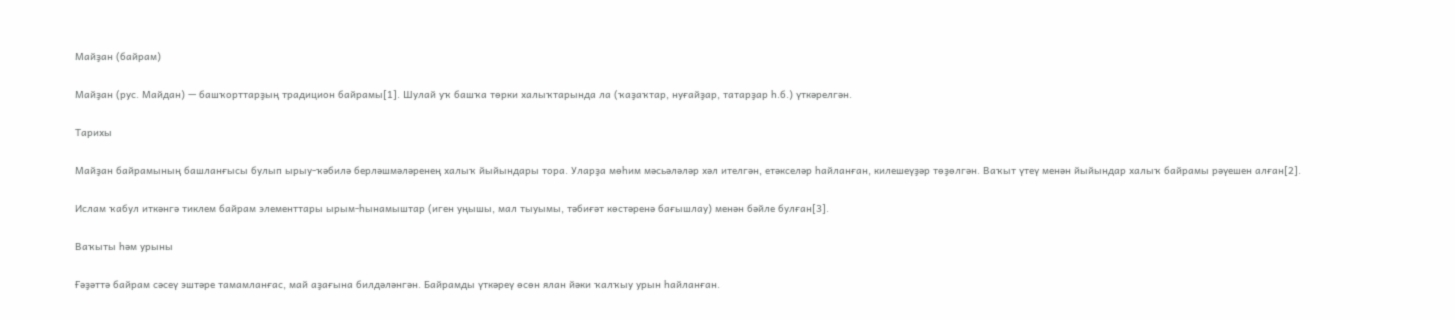Майҙан (байрам)

Майҙан (рус. Майдан) — башҡорттарҙың традицион байрамы[1]. Шулай уҡ башҡа төрки халыҡтарында ла (ҡаҙаҡтар, нуғайҙар, татарҙар һ.б.) үткәрелгән.

Тарихы

Майҙан байрамының башланғысы булып ырыу-ҡәбилә берләшмәләренең халыҡ йыйындары тора. Уларҙа мөһим мәсьәләләр хәл ителгән, етәкселәр һайланған, килешеүҙәр төҙөлгән. Ваҡыт үтеү менән йыйындар халыҡ байрамы рәүешен алған[2].

Ислам ҡабул иткәнгә тиклем байрам элементтары ырым-һынамыштар (иген уңышы, мал тыуымы, тәбиғәт көстәренә бағышлау) менән бәйле булған[3].

Ваҡыты һәм урыны

Ғәҙәттә байрам сәсеү эштәре тамамланғас, май аҙағына билдәләнгән. Байрамды үткәреү өсөн ялан йәки ҡалҡыу урын һайланған.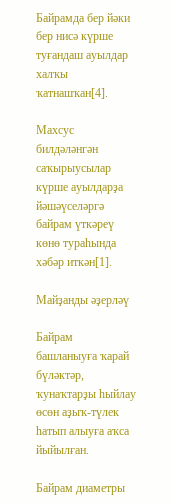Байрамда бер йәки бер нисә күрше туғандаш ауылдар халҡы ҡатнашҡан[4].

Махсус билдәләнгән саҡырыусылар күрше ауылдарҙа йәшәүселәргә байрам үткәреү көнө тураһында хәбәр иткән[1].

Майҙанды әҙерләү

Байрам башланыуға ҡарай бүләктәр, ҡунаҡтарҙы һыйлау өсөн аҙыҡ-түлек һатып алыуға аҡса йыйылған.

Байрам диаметры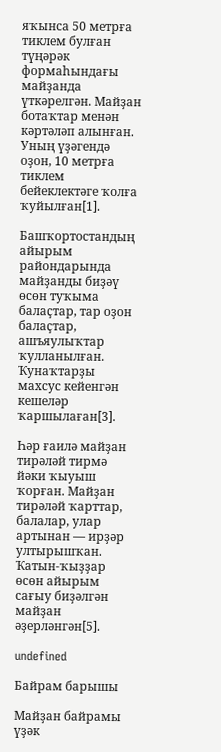яҡынса 50 метрға тиклем булған түңәрәк формаһындағы майҙанда үткәрелгән. Майҙан ботаҡтар менән кәртәләп алынған. Уның үҙәгендә оҙон, 10 метрға тиклем бейеклектәге ҡолға ҡуйылған[1].

Башҡортостандың айырым райондарында майҙанды биҙәү өсөн туҡыма балаҫтар, тар оҙон балаҫтар, ашъяулыҡтар ҡулланылған. Ҡунаҡтарҙы махсус кейенгән кешеләр ҡаршылаған[3].

Һәр ғаилә майҙан тирәләй тирмә йәки ҡыуыш ҡорған. Майҙан тирәләй ҡарттар, балалар, улар артынан — ирҙәр ултырышҡан. Ҡатын-ҡыҙҙар өсөн айырым сағыу биҙәлгән майҙан әҙерләнгән[5].

undefined

Байрам барышы

Майҙан байрамы үҙәк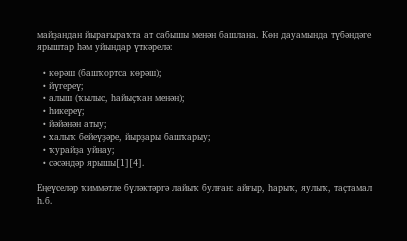майҙандан йырағыраҡта ат сабышы менән башлана. Көн дауамында түбәндәге ярыштар һәм уйындар үткәрелә:

  • көрәш (башҡортса көрәш);
  • йүгереү;
  • алыш (ҡылыс, һайыҫҡан менән);
  • һикереү;
  • йәйәнән атыу;
  • халыҡ бейеүҙәре, йырҙары башҡарыу;
  • ҡурайҙа уйнау;
  • сәсәндәр ярышы[1][4].

Еңеүселәр ҡиммәтле бүләктәргә лайыҡ булған: айғыр, һарыҡ, яулыҡ, таҫтамал һ.б.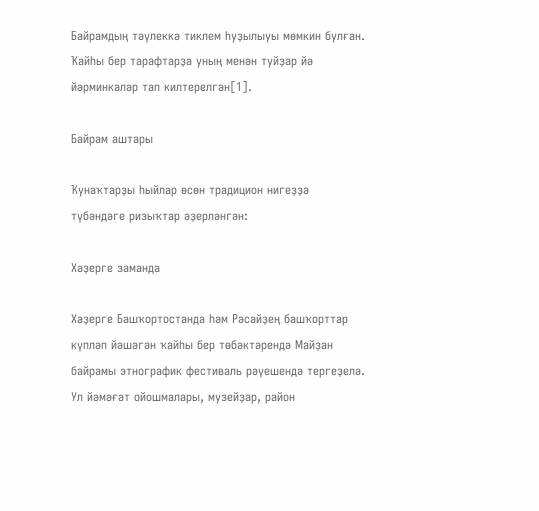Байрамдың тәүлеккә тиклем һуҙылыуы мөмкин булған. Ҡайһы бер тарафтарҙа уның менән туйҙар йә йәрминкәләр тап килтерелгән[1].

Байрам аштары

Ҡунаҡтарҙы һыйлар өсөн традицион нигеҙҙә түбәндәге ризыҡтар әҙерләнгән:

Хәҙерге заманда

Хәҙерге Башҡортостанда һәм Рәсәйҙең башҡорттар күпләп йәшәгән ҡайһы бер төбәктәрендә Майҙан байрамы этнографик фестиваль рәүешендә тергеҙелә. Ул йәмәғәт ойошмалары, музейҙар, район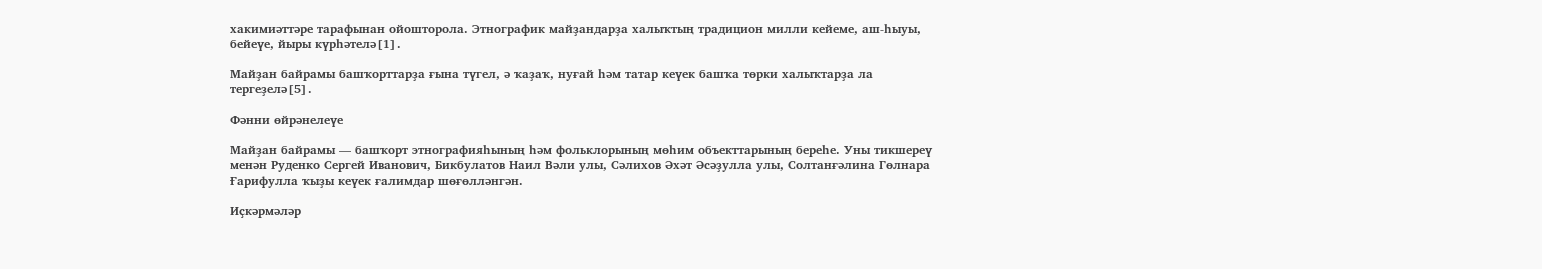хакимиәттәре тарафынан ойошторола. Этнографик майҙандарҙа халыҡтың традицион милли кейеме, аш-һыуы, бейеүе, йыры күрһәтелә[1].

Майҙан байрамы башҡорттарҙа ғына түгел, ә ҡаҙаҡ, нуғай һәм татар кеүек башҡа төрки халыҡтарҙа ла тергеҙелә[5].

Фәнни өйрәнелеүе

Майҙан байрамы — башҡорт этнографияһының һәм фольклорының мөһим объекттарының береһе. Уны тикшереү менән Руденко Сергей Иванович, Бикбулатов Наил Вәли улы, Сәлихов Әхәт Әсәҙулла улы, Солтанғәлина Гөлнара Ғарифулла ҡыҙы кеүек ғалимдар шөғөлләнгән.

Иҫкәрмәләр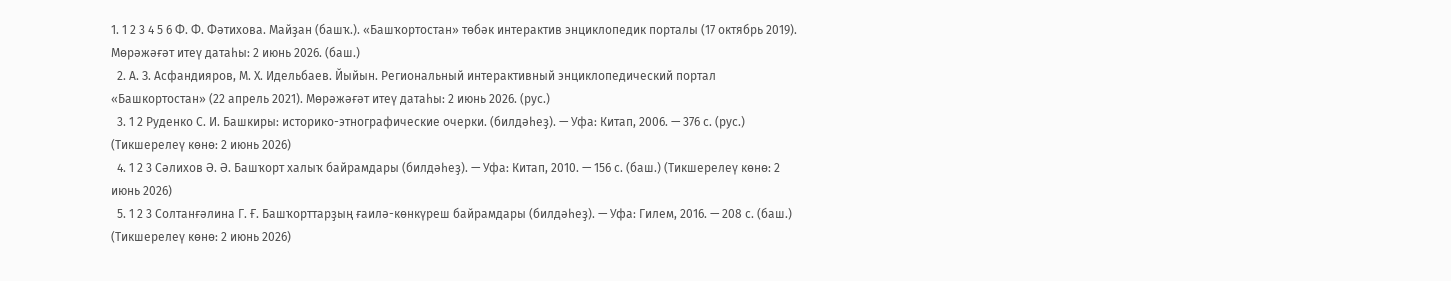1. 1 2 3 4 5 6 Ф. Ф. Фәтихова. Майҙан (башҡ.). «Башҡортостан» төбәк интерактив энциклопедик порталы (17 октябрь 2019). Мөрәжәғәт итеү датаһы: 2 июнь 2026. (баш.)
  2. А. З. Асфандияров, М. Х. Идельбаев. Йыйын. Региональный интерактивный энциклопедический портал «Башкортостан» (22 апрель 2021). Мөрәжәғәт итеү датаһы: 2 июнь 2026. (рус.)
  3. 1 2 Руденко С. И. Башкиры: историко-этнографические очерки. (билдәһеҙ). — Уфа: Китап, 2006. — 376 с. (рус.) (Тикшерелеү көнө: 2 июнь 2026)
  4. 1 2 3 Сәлихов Ә. Ә. Башҡорт халыҡ байрамдары (билдәһеҙ). — Уфа: Китап, 2010. — 156 с. (баш.) (Тикшерелеү көнө: 2 июнь 2026)
  5. 1 2 3 Солтанғәлина Г. Ғ. Башҡорттарҙың ғаилә-көнкүреш байрамдары (билдәһеҙ). — Уфа: Гилем, 2016. — 208 с. (баш.) (Тикшерелеү көнө: 2 июнь 2026)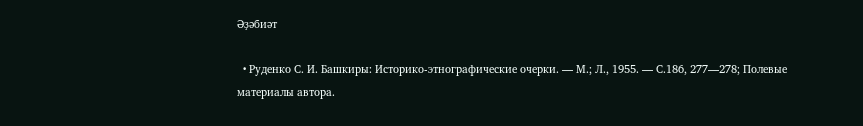Әҙәбиәт

  • Руденко С. И. Башкиры: Историко-этнографические очерки. — М.; Л., 1955. — С.186, 277—278; Полевые материалы автора.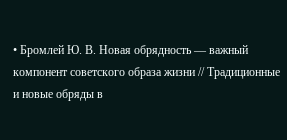• Бромлей Ю. В. Новая обрядность — важный компонент советского образа жизни // Традиционные и новые обряды в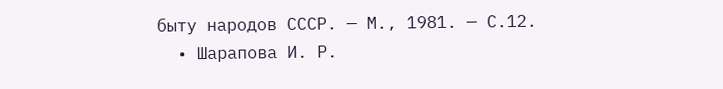быту народов СССР. — М., 1981. — С.12.
  • Шарапова И. Р.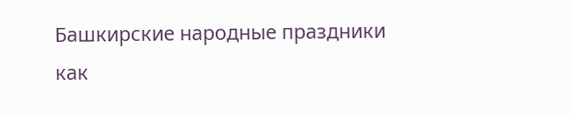Башкирские народные праздники как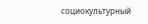социокультурный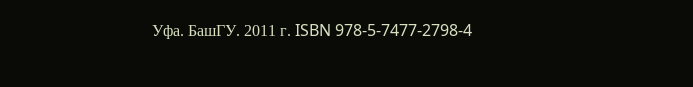Уфа. БашГУ. 2011 г. ISBN 978-5-7477-2798-4